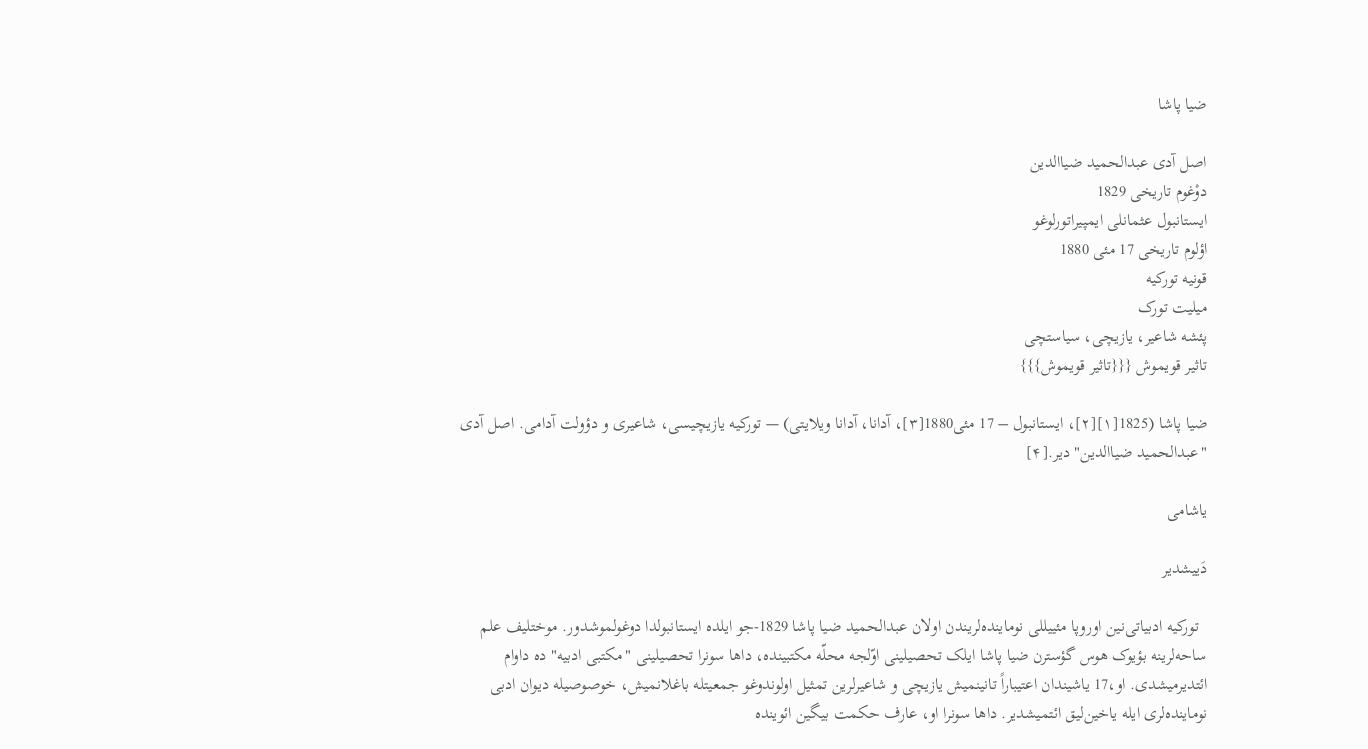ضیا پاشا

اصل آدی عبدالحمید ضیاالدین
دوْغوم تاریخی 1829
ایستانبول عثمانلی ایمپیراتورلوغو
اؤلوم تاریخی 17 مئی 1880
قونیه تورکیه
میلیت تورک
پئشه شاعیر، یازیچی، سیاستچی
تاثیر قویموش {{{تاثیر قویموش}}}

ضیا پاشا (1825[۱][۲]، ایستانبول – 17 مئی1880[۳]، آدانا، آدانا ویلایتی) — تورکیه یازیچیسی، شاعیری و دؤولت آدامی. اصل آدی  "عبدالحمید ضیاالدین‌" دیر.[۴]

یاشامی

دَییشدیر

  تورکیه ادبیاتی‌نین اوروپا مئییللی نوماینده‌لریندن اولان عبدالحمید ضیا پاشا 1829-جو ایلده ایستانبولدا دوغولموشدور. موختلیف علم ساحه‌لرینه بؤیوک هوس گؤسترن ضیا پاشا ایلک تحصیلینی اوّلجه محلّه مکتبینده، داها سونرا تحصیلینی "مکتبی ادبیه‌" ده داوام ائتدیرمیشدی. او،17 یاشیندان اعتیباراً تانینمیش یازیچی و شاعیرلرین تمثیل اولوندوغو جمعیتله باغلانمیش، خوصوصیله دیوان ادبی نوماینده‌لری ایله یاخین‌لیق ائتمیشدیر. داها سونرا او، عارف حکمت بیگین ائوینده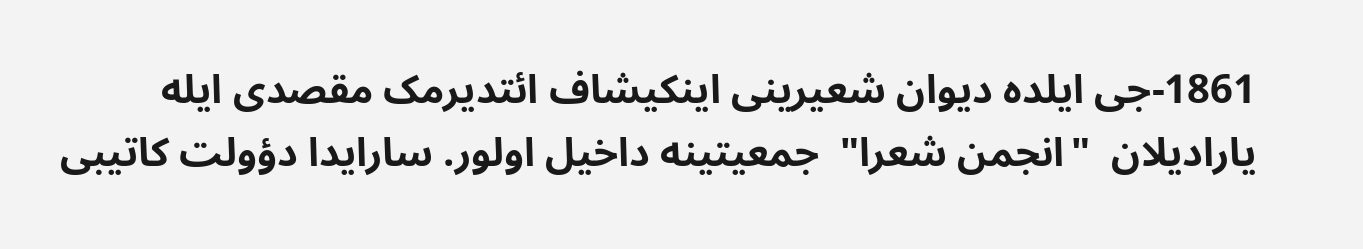1861-جی ایلده دیوان شعیرینی اینکیشاف ائتدیرمک مقصدی ایله یارادیلان  "انجمن شعرا‌"  جمعیتینه داخیل اولور. سارایدا دؤولت کاتیبی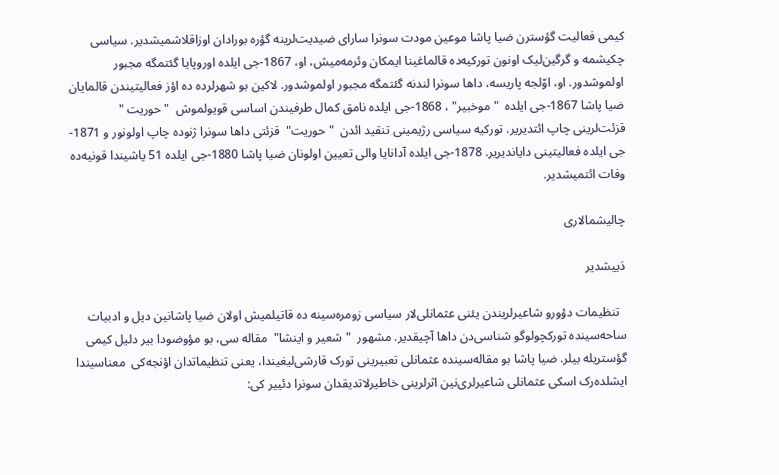کیمی فعالیت گؤسترن ضیا پاشا موعین مودت سونرا سارای ضیدیت‌لرینه گؤره بورادان اوزاقلاشمیشدیر. سیاسی چکیشمه و گرگین‌لیک اونون تورکیه‌ده قالماغینا ایمکان وئرمه‌میش، او، 1867-جی ایلده اوروپایا گئتمگه مجبور اولموشدور. او، اوّلجه پاریسه، داها سونرا لندنه گئتمگه مجبور اولموشدور. لاکین بو شهرلرده ده اؤز فعالیتیندن قالمایان ضیا پاشا 1867-جی ایلده  " موخبیر‌" ، 1868-جی ایلده نامق کمال طرفیندن اساسی قویولموش  "حوریت "  قزئت‌لرینی چاپ ائتدیریر. تورکیه سیاسی رژیمینی تنقید ائدن  "حوریت‌"  قزئتی داها سونرا ژنوده چاپ اولونور و 1871-جی ایلده فعالیتینی دایاندیریر. 1878-جی ایلده آدانایا والی تعیین اولونان ضیا پاشا 1880-جی ایلده 51 یاشیندا قونیه‌ده وفات ائتمیشدیر.

چالیشمالاری

دَییشدیر

  تنظیمات دؤورو شاعیرلریندن یئنی عثمانلی‌لار سیاسی زومره‌سینه ده قاتیلمیش اولان ضیا پاشانین دیل و ادبیات ساحه‌سینده تورکچولوگو شناسی‌دن داها آچیقدیر. مشهور  "شعیر و اینشا‌"  مقاله سی، بو مؤوضودا بیر دلیل کیمی گؤستریله بیلر. ضیا پاشا بو مقاله‌سینده عثمانلی تعبیرینی تورک قارشی‌لیغیندا، یعنی تنظیماتدان اؤنجه‌کی  معناسیندا ایشلده‌رک اسکی عثمانلی شاعیرلری‌نین اثرلرینی خاطیرلاتدیقدان سونرا دئییر کی: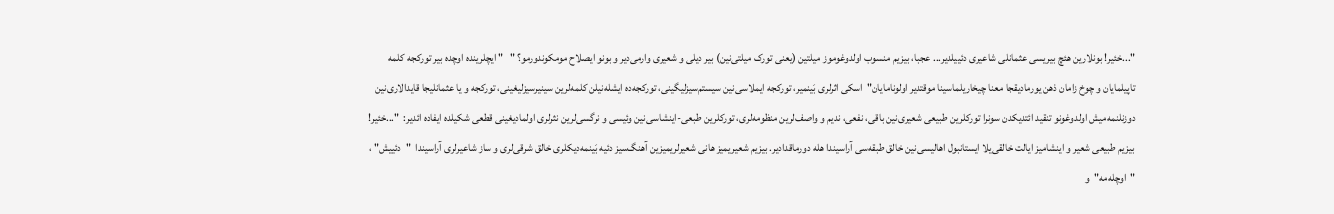"...خئیر! بونلارین هئچ بیریسی عثمانلی شاعیری دئییلدیر... عجبا، بیزیم منسوب اولدوغوموز میلتین (یعنی تورک میلتی‌نین) بیر دیلی و شعیری وارمی‌دیر و بونو ایصلاح مومکوندورمو؟ "   " ایچلرینده اوچده بیر تورکجه کلمه تاپیلمایان و چوخ زامان ذهن یورمادیقجا معنا چیخاریلماسینا موقتدیر اولونامایان‌"  اسکی اثرلری بَینمیر، تورکجه ایملاسی‌نین سیستم‌سیزلیگینی، تورکجه‌ده ایشله‌نیلن کلمه‌لرین سینیرسیزلیغینی، تورکجه و یا عثمانلیجا قایدالاری‌نین دوزنلنمه‌میش اولدوغونو تنقید ائتدیکدن سونرا تورکلرین طبیعی شعیری‌نین باقی، نفعی، ندیم و واصف‌لرین منظومه‌لری، تورکلرین طبعی-اینشاسی‌نین وئیسی و نرگسی‌لرین نثرلری اولمادیغینی قطعی شکیلده ایفاده ائدیر:  "...خئیر! بیزیم طبیعی شعیر و اینشامیز ایالت خالقی‌یلا ایستانبول اهالیسی‌نین خالق طبقه‌سی آراسیندا هله دورماقدادیر. بیزیم شعیریمیز هانی شعیرلریمیزین آهنگ‌سیز دئیه بَینمه‌دیکلری خالق شرقی‌لری و ساز شاعیرلری آراسیندا  "دئییش‌" ،  "اوچله‌مه‌"  و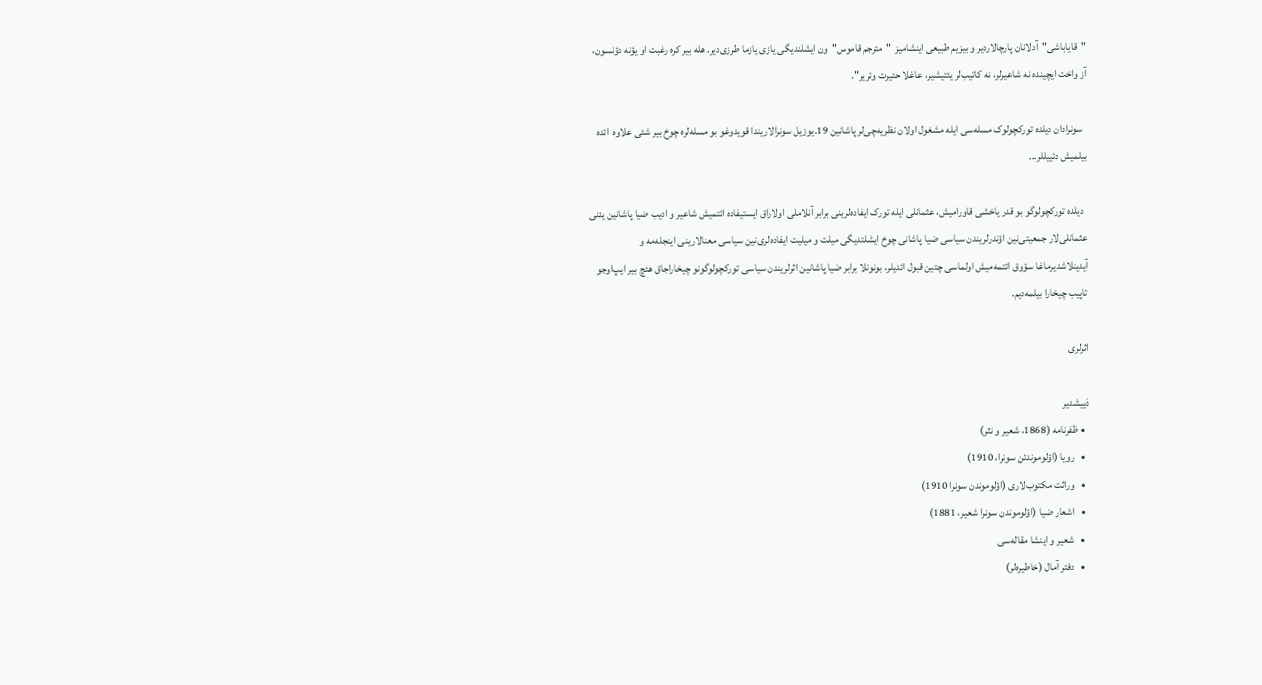"قایاباشی‌"  آدلانان پارچالاردیر و بیزیم طبیعی اینشامیز  "مترجم قاموس‌"ون ایشلندیگی یازی یازما طرزی‌دیر. هله بیر کره رغبت او یؤنه دؤنسون، آز واخت ایچینده نه شاعیرلر، نه کاتیب‌لر یئتیشیر، عاغلا حئیرت وئریر‌".

  سونرادان دیلده تورکچولوک مسله‌سی ایله مشغول اولان نظریه‌چی‌لر پاشانین 19.یوزیل سونرالاریندا قویدوغو بو مسله‌لره چوخ بیر شئی علاوه  ائده بیلمیش دئییللر...

  دیلده تورکچولوگو بو قدر یاخشی قاورامیش، عثمانلی ایله تورک ایفاده‌لرینی برابر آنلاملی اولاراق ایستیفاده ائتمیش شاعیر و ادیب ضیا پاشانین یئنی عثمانلی‌لار جمعیتی‌نین اؤندرلریندن سیاسی ضیا پاشانی چوخ ایشلتدیگی میلت و میلیت ایفاده‌لری‌نین سیاسی معنالارینی اینجله‌مه و آیدینلاشدیرماغا سؤوق ائتمه‌میش اولماسی چتین قبول ائدیلر، بونونلا برابر ضیا پاشانین اثرلریندن سیاسی تورکچولوگونو چیخاراجاق هئچ بیر ایپ‌اوجو تاپیب چیخارا بیلمه‌دیم.

اثرلری

دَییشدیر
  • ظفرنامه (1868، شعیر و نثر)
  •   رویا (اؤلوموندئن سونرا، 1910)
  •   وراثت مکتوب‌لاری (اؤلوموندن سونرا 1910)
  •   اشعار ضیا (اؤلوموندن سونرا شعیر، 1881)
  •   شعیر و اینشا مقاله‌سی
  •   دفتر آمال (خاطیره‌لر)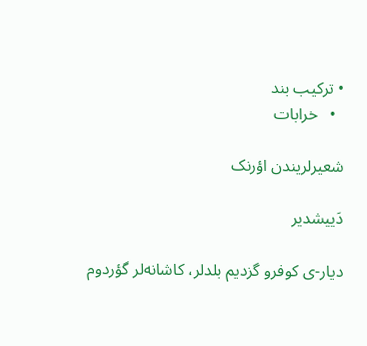• ترکیب بند
  •   خرابات

شعیرلریندن اؤرنک

دَییشدیر

دیار-ی کوفرو گزدیم بلدلر، کاشانه‌لر گؤردوم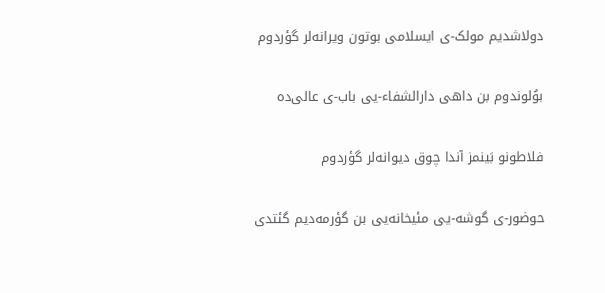دولاشدیم مولک‌-ی ایسلامی بوتون ویرانه‌لر گؤردوم

بوُلوندوم بن داهی دارالشفاء-یی باب-ی عالی‌ده

فلاطونو بَینمز آندا چوق دیوانه‌لر گؤردوم

حوضور-ی گوشه‌-یی مئیخانه‌یی بن گؤرمه‌دیم گئتدی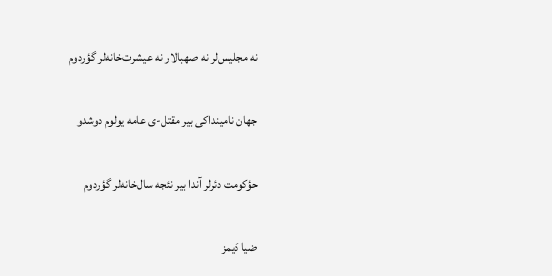نه مجلیس‌لر نه صهبالار نه عیشرت‌خانه‌لر گؤردوم

جهان نامینداکی بیر مقتل-ی عامه یولوم دوشدو

حؤکومت دئرلر آندا بیر نئجه سال‌‌خانه‌لر گؤردوم

ضیا دَیمز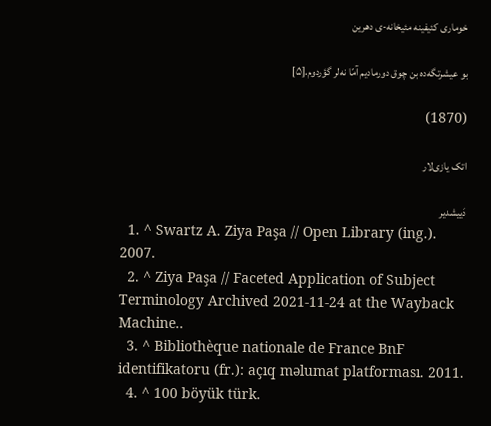خوماری کئیفینه مئیخانه‌-ی دهرین

بو عیشرتگه‌ده بن چوق دورمادیم آمّا نه‌لر گؤردوم.[۵]

(1870)

اتک یازی‌لار

دَییشدیر
  1. ^ Swartz A. Ziya Paşa // Open Library (ing.). 2007.
  2. ^ Ziya Paşa // Faceted Application of Subject Terminology Archived 2021-11-24 at the Wayback Machine..
  3. ^ Bibliothèque nationale de France BnF identifikatoru (fr.): açıq məlumat platforması. 2011.
  4. ^ 100 böyük türk.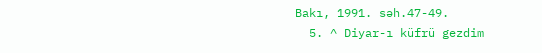Bakı, 1991. səh.47-49.
  5. ^ Diyar-ı küfrü gezdim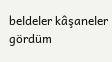beldeler kâşaneler gördüm